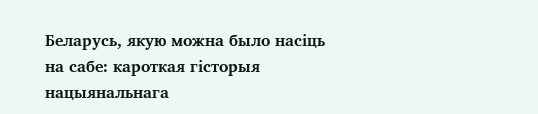Беларусь, якую можна было насіць на сабе: кароткая гісторыя нацыянальнага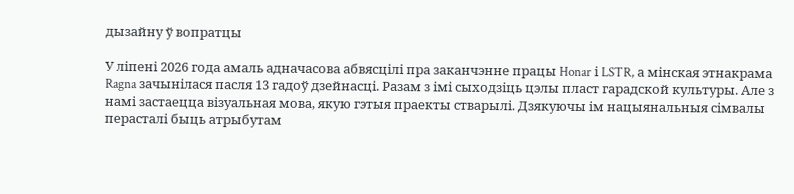дызайну ў вопратцы

У ліпені 2026 года амаль адначасова абвясцілі пра заканчэнне працы Honar і LSTR, а мінская этнакрама Ragna зачынілася пасля 13 гадоў дзейнасці. Разам з імі сыходзіць цэлы пласт гарадской культуры. Але з намі застаецца візуальная мова, якую гэтыя праекты стварылі. Дзякуючы ім нацыянальныя сімвалы перасталі быць атрыбутам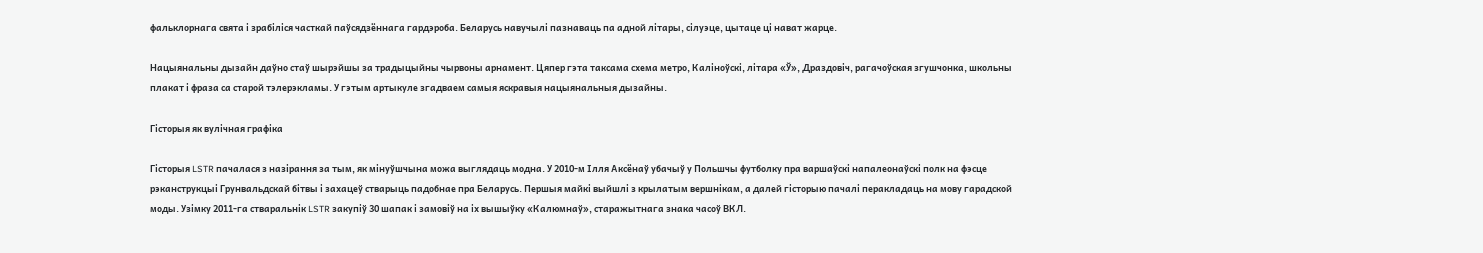фальклорнага свята і зрабіліся часткай паўсядзённага гардэроба. Беларусь навучылі пазнаваць па адной літары, сілуэце, цытаце ці нават жарце.

Нацыянальны дызайн даўно стаў шырэйшы за традыцыйны чырвоны арнамент. Цяпер гэта таксама схема метро, Каліноўскі, літара «Ў», Драздовіч, рагачоўская згушчонка, школьны плакат і фраза са старой тэлерэкламы. У гэтым артыкуле згадваем самыя яскравыя нацыянальныя дызайны.

Гісторыя як вулічная графіка

Гісторыя LSTR пачалася з назірання за тым, як мінуўшчына можа выглядаць модна. У 2010-м Ілля Аксёнаў убачыў у Польшчы футболку пра варшаўскі напалеонаўскі полк на фэсце рэканструкцыі Грунвальдскай бітвы і захацеў стварыць падобнае пра Беларусь. Першыя майкі выйшлі з крылатым вершнікам, а далей гісторыю пачалі перакладаць на мову гарадской моды. Узімку 2011-га стваральнік LSTR закупіў 30 шапак і замовіў на іх вышыўку «Калюмнаў», старажытнага знака часоў ВКЛ.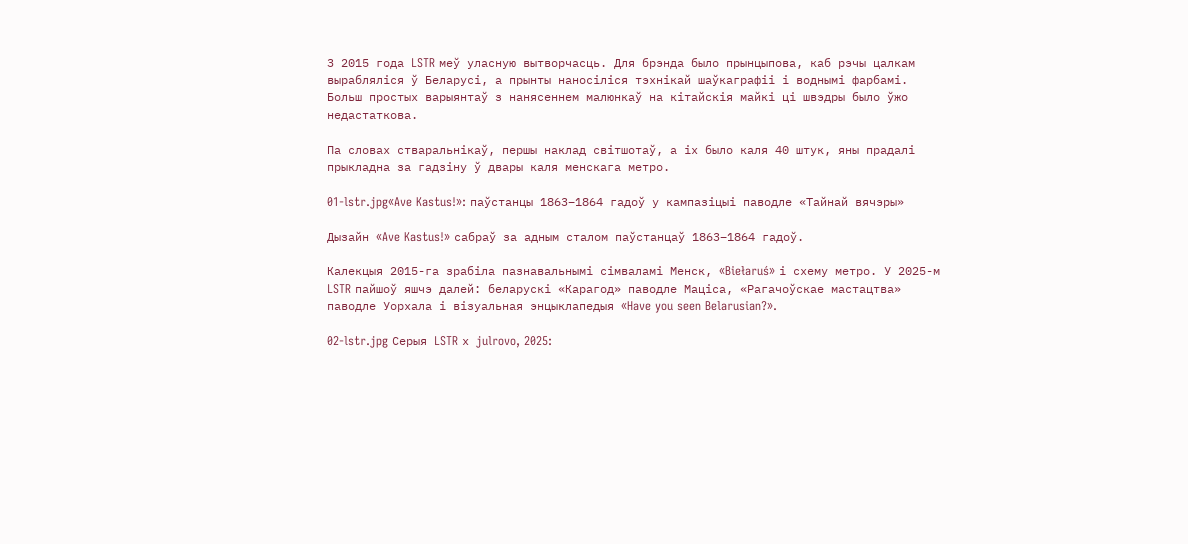З 2015 года LSTR меў уласную вытворчасць. Для брэнда было прынцыпова, каб рэчы цалкам вырабляліся ў Беларусі, а прынты наносіліся тэхнікай шаўкаграфіі і воднымі фарбамі. Больш простых варыянтаў з нанясеннем малюнкаў на кітайскія майкі ці швэдры было ўжо недастаткова.

Па словах стваральнікаў, першы наклад світшотаў, а іх было каля 40 штук, яны прадалі прыкладна за гадзіну ў двары каля менскага метро.

01-lstr.jpg«Ave Kastus!»: паўстанцы 1863–1864 гадоў у кампазіцыі паводле «Тайнай вячэры»

Дызайн «Ave Kastus!» сабраў за адным сталом паўстанцаў 1863–1864 гадоў.

Калекцыя 2015-га зрабіла пазнавальнымі сімваламі Менск, «Biełaruś» і схему метро. У 2025-м LSTR пайшоў яшчэ далей: беларускі «Карагод» паводле Маціса, «Рагачоўскае мастацтва» паводле Уорхала і візуальная энцыклапедыя «Have you seen Belarusian?».

02-lstr.jpg Серыя LSTR х julrovo, 2025: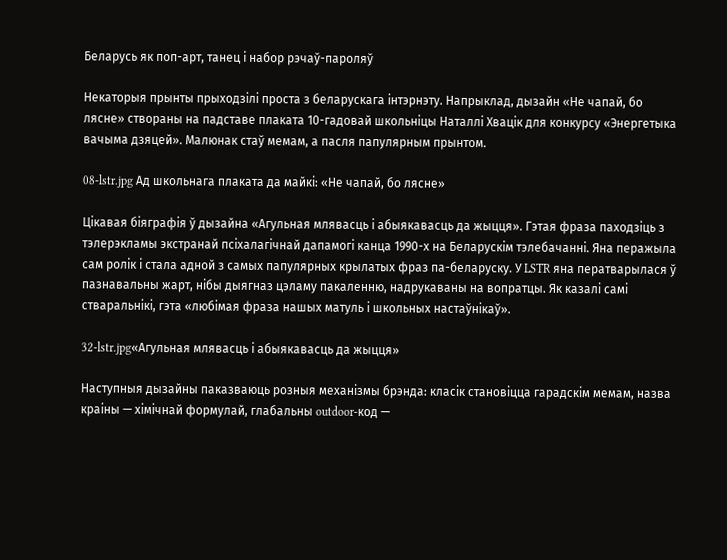Беларусь як поп-арт, танец і набор рэчаў-пароляў

Некаторыя прынты прыходзілі проста з беларускага інтэрнэту. Напрыклад, дызайн «Не чапай, бо лясне» створаны на падставе плаката 10-гадовай школьніцы Наталлі Хвацік для конкурсу «Энергетыка вачыма дзяцей». Малюнак стаў мемам, а пасля папулярным прынтом.

08-lstr.jpg Ад школьнага плаката да майкі: «Не чапай, бо лясне»

Цікавая біяграфія ў дызайна «Агульная млявасць і абыякавасць да жыцця». Гэтая фраза паходзіць з тэлерэкламы экстранай псіхалагічнай дапамогі канца 1990-х на Беларускім тэлебачанні. Яна перажыла сам ролік і стала адной з самых папулярных крылатых фраз па-беларуску. У LSTR яна ператварылася ў пазнавальны жарт, нібы дыягназ цэламу пакаленню, надрукаваны на вопратцы. Як казалі самі стваральнікі, гэта «любімая фраза нашых матуль і школьных настаўнікаў».

32-lstr.jpg«Агульная млявасць і абыякавасць да жыцця»

Наступныя дызайны паказваюць розныя механізмы брэнда: класік становіцца гарадскім мемам, назва краіны — хімічнай формулай, глабальны outdoor-код —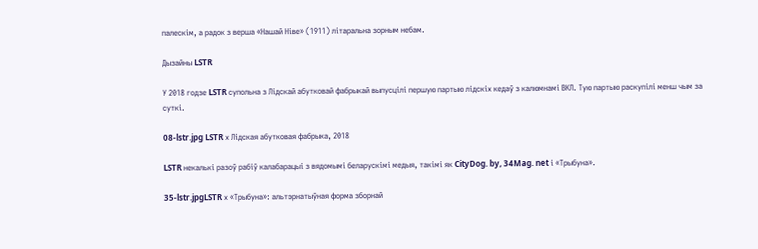палескім, а радок з верша «Нашай Ніве» (1911) літаральна зорным небам.

Дызайны LSTR

У 2018 годзе LSTR супольна з Лідскай абутковай фабрыкай выпусцілі першую партыю лідскіх кедаў з калюмнамі ВКЛ. Тую партыю раскупілі менш чым за суткі.

08-lstr.jpg LSTR х Лідская абутковая фабрыка, 2018

LSTR некалькі разоў рабіў калабарацыі з вядомымі беларускімі медыя, такімі як CityDog. by, 34Mag. net і «Трыбуна».

35-lstr.jpgLSTR х «Трыбуна»: альтэрнатыўная форма зборнай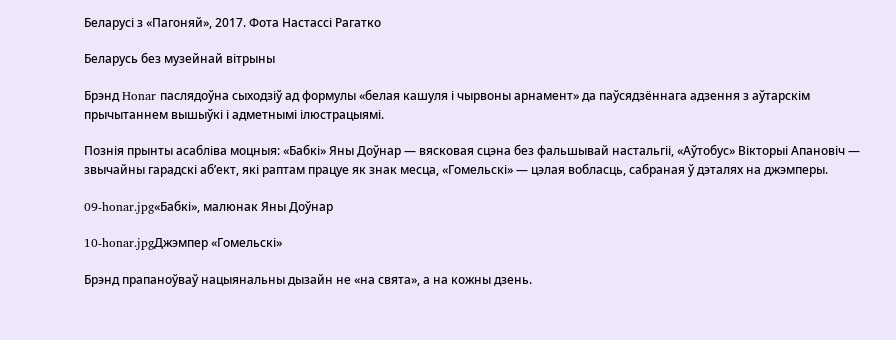Беларусі з «Пагоняй», 2017. Фота Настассі Рагатко

Беларусь без музейнай вітрыны

Брэнд Honar паслядоўна сыходзіў ад формулы «белая кашуля і чырвоны арнамент» да паўсядзённага адзення з аўтарскім прычытаннем вышыўкі і адметнымі ілюстрацыямі.

Познія прынты асабліва моцныя: «Бабкі» Яны Доўнар — вясковая сцэна без фальшывай настальгіі, «Аўтобус» Вікторыі Апановіч — звычайны гарадскі аб’ект, які раптам працуе як знак месца, «Гомельскі» — цэлая вобласць, сабраная ў дэталях на джэмперы.

09-honar.jpg«Бабкі», малюнак Яны Доўнар

10-honar.jpgДжэмпер «Гомельскі»

Брэнд прапаноўваў нацыянальны дызайн не «на свята», а на кожны дзень.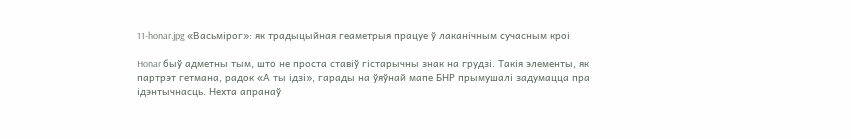11-honar.jpg «Васьмірог»: як традыцыйная геаметрыя працуе ў лаканічным сучасным кроі

Honar быў адметны тым, што не проста ставіў гістарычны знак на грудзі. Такія элементы, як партрэт гетмана, радок «А ты ідзі», гарады на ўяўнай мапе БНР прымушалі задумацца пра ідэнтычнасць. Нехта апранаў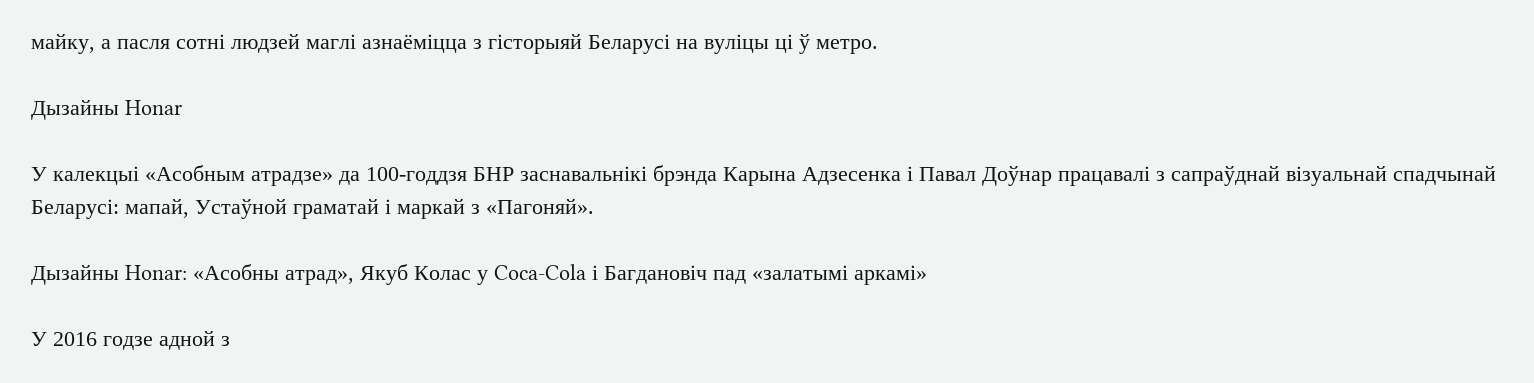майку, а пасля сотні людзей маглі азнаёміцца з гісторыяй Беларусі на вуліцы ці ў метро.

Дызайны Honar

У калекцыі «Асобным атрадзе» да 100-годдзя БНР заснавальнікі брэнда Карына Адзесенка і Павал Доўнар працавалі з сапраўднай візуальнай спадчынай Беларусі: мапай, Устаўной граматай і маркай з «Пагоняй».

Дызайны Honar: «Асобны атрад», Якуб Колас у Coca-Cola і Багдановіч пад «залатымі аркамі»

У 2016 годзе адной з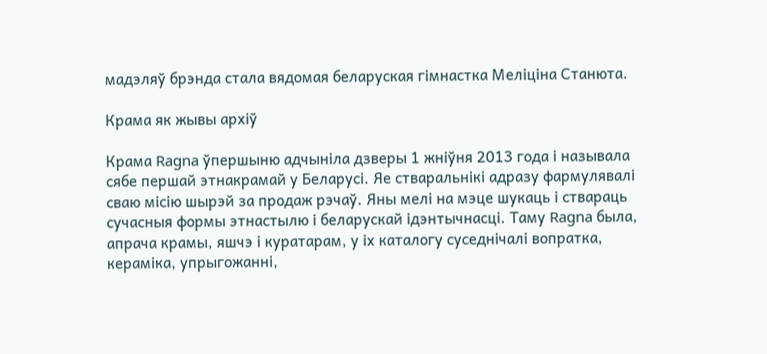мадэляў брэнда стала вядомая беларуская гімнастка Меліціна Станюта.

Крама як жывы архіў

Крама Ragna ўпершыню адчыніла дзверы 1 жніўня 2013 года і называла сябе першай этнакрамай у Беларусі. Яе стваральнікі адразу фармулявалі сваю місію шырэй за продаж рэчаў. Яны мелі на мэце шукаць і ствараць сучасныя формы этнастылю і беларускай ідэнтычнасці. Таму Ragna была, апрача крамы, яшчэ і куратарам, у іх каталогу суседнічалі вопратка, кераміка, упрыгожанні,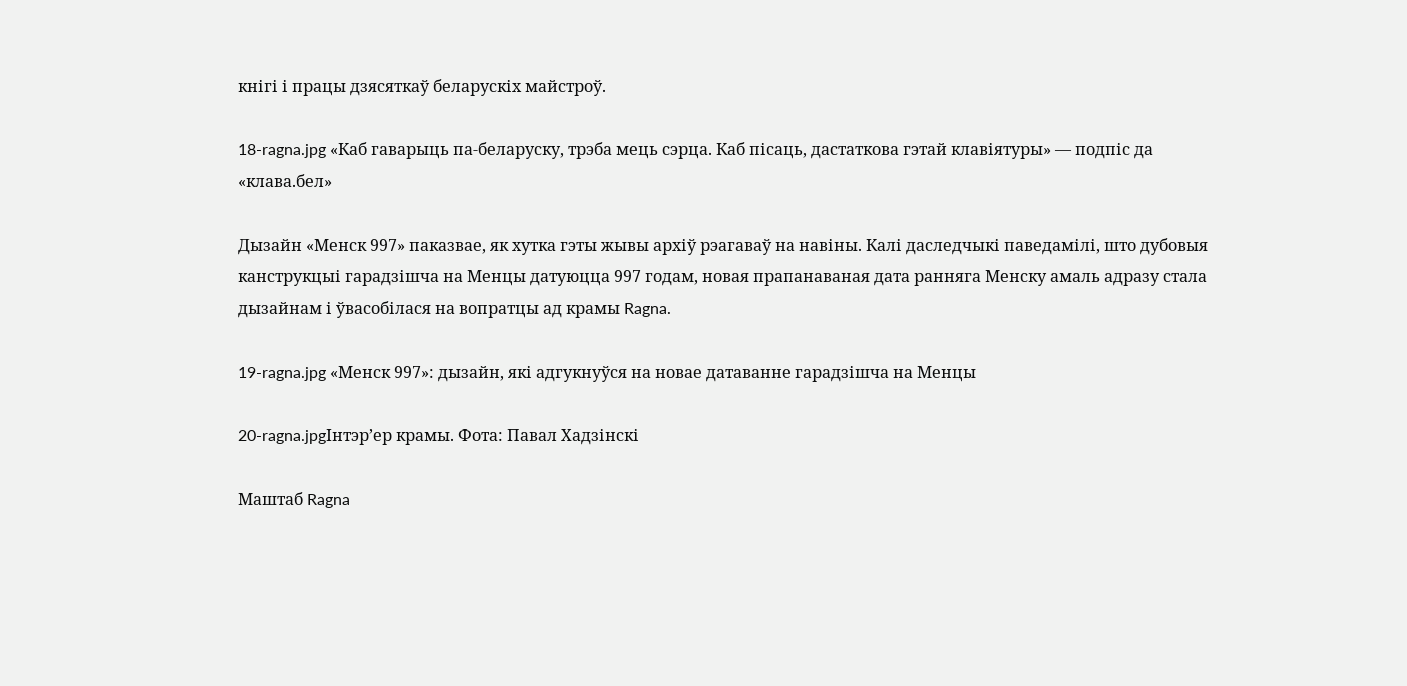кнігі і працы дзясяткаў беларускіх майстроў.

18-ragna.jpg «Каб гаварыць па-беларуску, трэба мець сэрца. Каб пісаць, дастаткова гэтай клавіятуры» — подпіс да «клава.бел»

Дызайн «Менск 997» паказвае, як хутка гэты жывы архіў рэагаваў на навіны. Калі даследчыкі паведамілі, што дубовыя канструкцыі гарадзішча на Менцы датуюцца 997 годам, новая прапанаваная дата ранняга Менску амаль адразу стала дызайнам і ўвасобілася на вопратцы ад крамы Ragna.

19-ragna.jpg «Менск 997»: дызайн, які адгукнуўся на новае датаванне гарадзішча на Менцы

20-ragna.jpgІнтэр’ер крамы. Фота: Павал Хадзінскі

Маштаб Ragna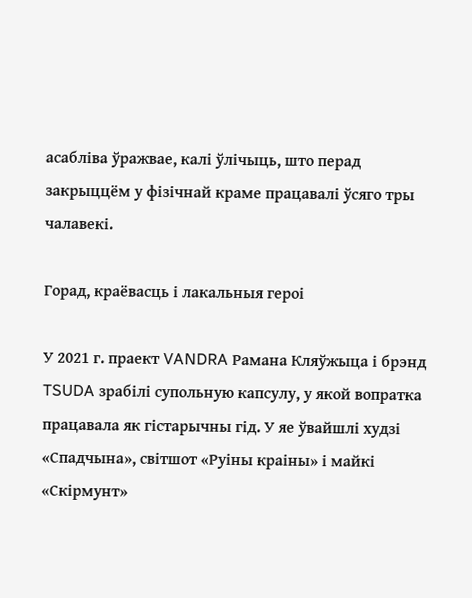асабліва ўражвае, калі ўлічыць, што перад закрыццём у фізічнай краме працавалі ўсяго тры чалавекі.

Горад, краёвасць і лакальныя героі

У 2021 г. праект VANDRA Рамана Кляўжыца і брэнд TSUDA зрабілі супольную капсулу, у якой вопратка працавала як гістарычны гід. У яе ўвайшлі худзі «Спадчына», світшот «Руіны краіны» і майкі «Скірмунт»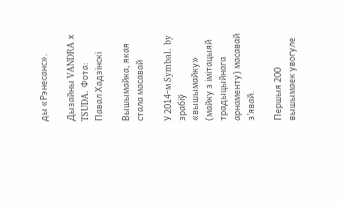ды «Рэнесанс».

Дызайны VANDRA х TSUDA. Фота: Павал Хадзінскі

Вышымайка, якая стала масавай

У 2014-м Symbal. by зрабіў «вышымайку» (майку з імітацыяй традыцыйнага арнаменту) масавай з’явай.

Першыя 200 вышымаек увогуле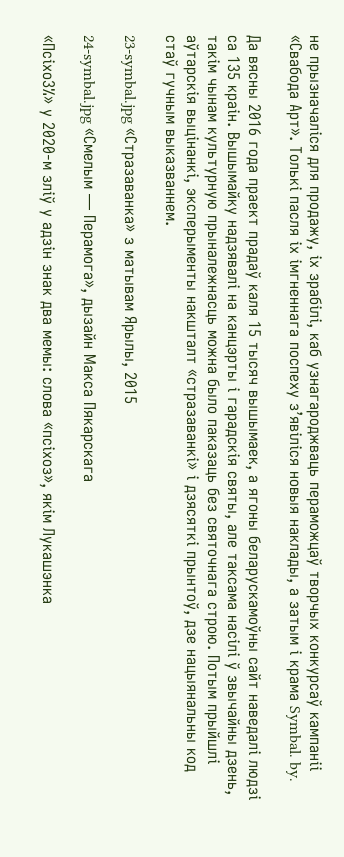не прызначаліся для продажу, іх зрабілі, каб узнагароджваць пераможцаў творчых конкурсаў кампаніі «Свабода Арт». Толькі пасля іх імгненнага поспеху з’явіліся новыя наклады, а затым і крама Symbal. by.

Да вясны 2016 года праект прадаў каля 15 тысяч вышымаек, а ягоны беларускамоўны сайт наведалі людзі са 135 краін. Вышымайку надзявалі на канцэрты і гарадскія святы, але таксама насілі ў звычайны дзень, такім чынам культурную прыналежнасць можна было паказаць без святочнага строю. Потым прыйшлі аўтарскія выцінанкі, эксперыменты накшталт «стразаванкі» і дзясяткі прынтоў, дзе нацыянальны код стаў гучным выказваннем.

23-symbal.jpg «Стразаванка» з матывам Ярылы, 2015

24-symbal.jpg «Смелым — Перамога», дызайн Макса Пякарскага

«Псіхо3%» у 2020-м зліў у адзін знак два мемы: слова «псіхоз», якім Лукашэнка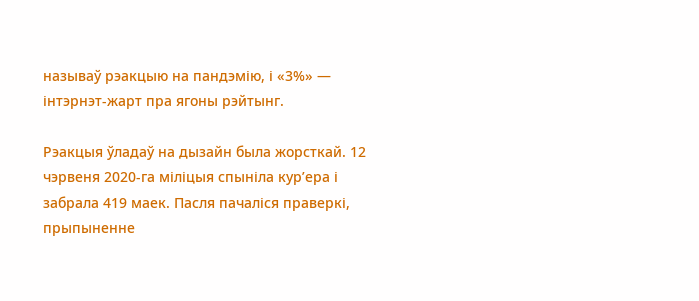называў рэакцыю на пандэмію, і «3%» — інтэрнэт-жарт пра ягоны рэйтынг.

Рэакцыя ўладаў на дызайн была жорсткай. 12 чэрвеня 2020-га міліцыя спыніла кур’ера і забрала 419 маек. Пасля пачаліся праверкі, прыпыненне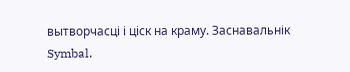вытворчасці і ціск на краму. Заснавальнік Symbal.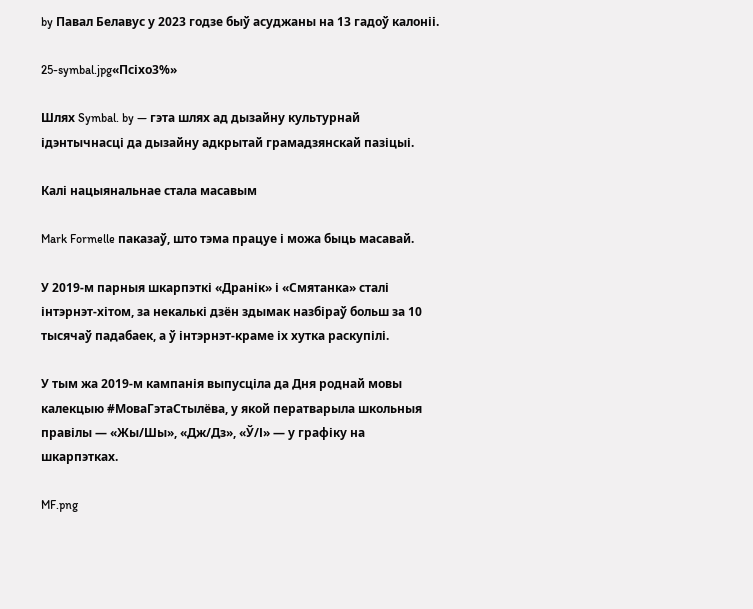by Павал Белавус у 2023 годзе быў асуджаны на 13 гадоў калоніі.

25-symbal.jpg«Псіхо3%»

Шлях Symbal. by — гэта шлях ад дызайну культурнай ідэнтычнасці да дызайну адкрытай грамадзянскай пазіцыі.

Калі нацыянальнае стала масавым

Mark Formelle паказаў, што тэма працуе і можа быць масавай.

У 2019-м парныя шкарпэткі «Дранік» і «Смятанка» сталі інтэрнэт-хітом, за некалькі дзён здымак назбіраў больш за 10 тысячаў падабаек, а ў інтэрнэт-краме іх хутка раскупілі.

У тым жа 2019-м кампанія выпусціла да Дня роднай мовы калекцыю #МоваГэтаСтылёва, у якой ператварыла школьныя правілы — «Жы/Шы», «Дж/Дз», «Ў/І» — у графіку на шкарпэтках.

MF.png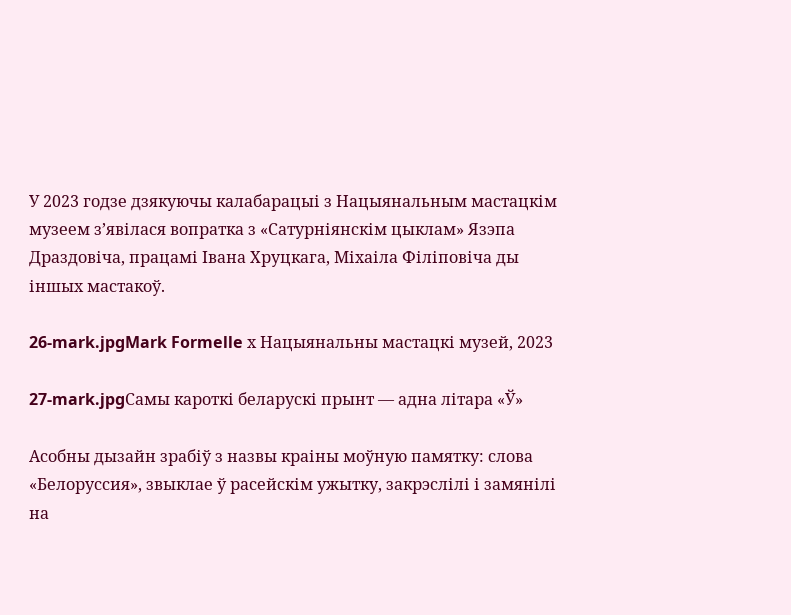У 2023 годзе дзякуючы калабарацыі з Нацыянальным мастацкім музеем з’явілася вопратка з «Сатурніянскім цыклам» Язэпа Драздовіча, працамі Івана Хруцкага, Міхаіла Філіповіча ды іншых мастакоў.

26-mark.jpgMark Formelle х Нацыянальны мастацкі музей, 2023

27-mark.jpgСамы кароткі беларускі прынт — адна літара «Ў»

Асобны дызайн зрабіў з назвы краіны моўную памятку: слова «Белоруссия», звыклае ў расейскім ужытку, закрэслілі і замянілі на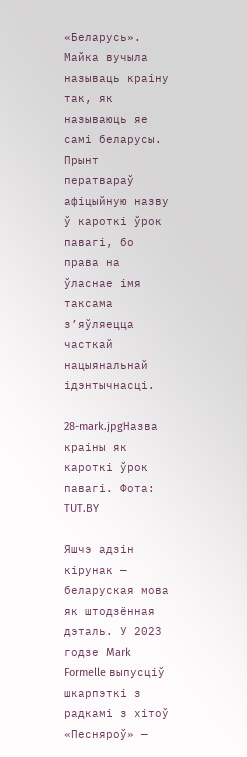«Беларусь». Майка вучыла называць краіну так, як называюць яе самі беларусы. Прынт ператвараў афіцыйную назву ў кароткі ўрок павагі, бо права на ўласнае імя таксама з’яўляецца часткай нацыянальнай ідэнтычнасці.

28-mark.jpgНазва краіны як кароткі ўрок павагі. Фота: TUT.BY

Яшчэ адзін кірунак — беларуская мова як штодзённая дэталь. У 2023 годзе Mark Formelle выпусціў шкарпэткі з радкамі з хітоў «Песняроў» —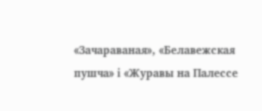«Зачараваная», «Белавежская пушча» і «Журавы на Палессе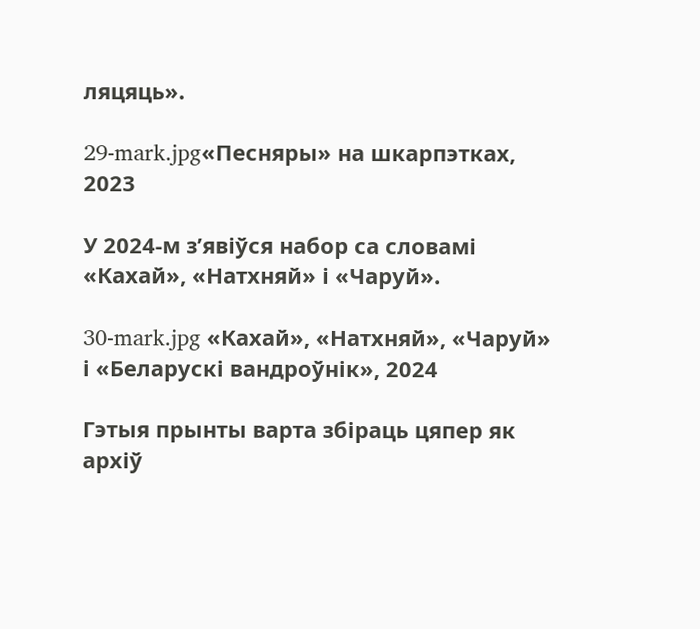ляцяць».

29-mark.jpg«Песняры» на шкарпэтках, 2023

У 2024-м з’явіўся набор са словамі «Кахай», «Натхняй» і «Чаруй».

30-mark.jpg «Кахай», «Натхняй», «Чаруй» і «Беларускі вандроўнік», 2024

Гэтыя прынты варта збіраць цяпер як архіў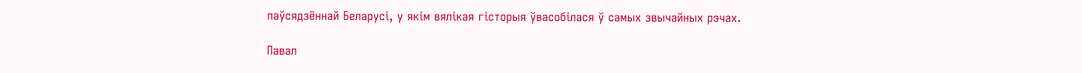паўсядзённай Беларусі, у якім вялікая гісторыя ўвасобілася ў самых звычайных рэчах.

Павал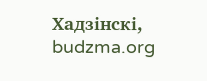Хадзінскі, budzma.org